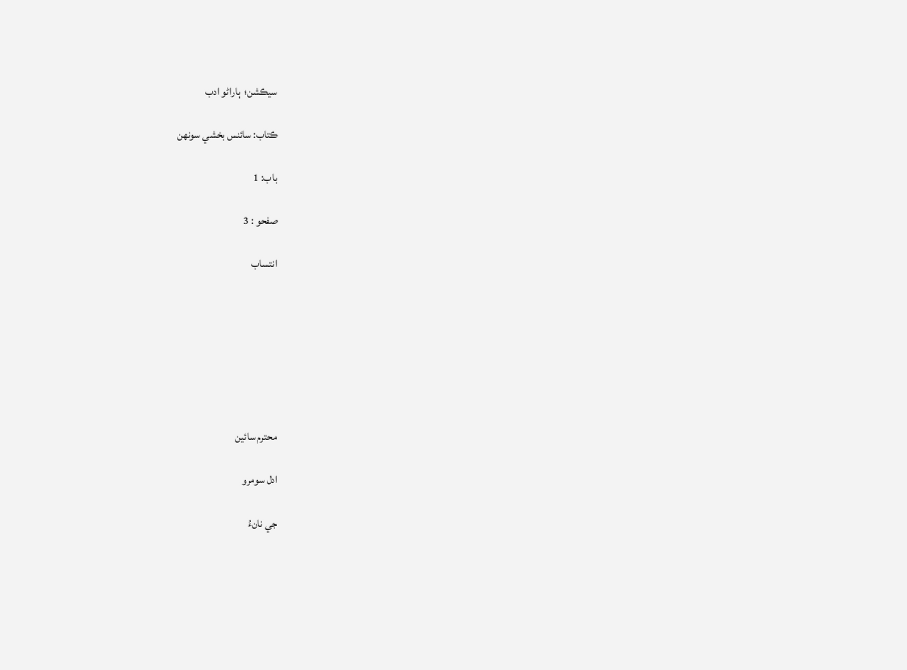سيڪشن؛  ٻاراڻو ادب

ڪتاب: سائنس بخشي سونهن

باب: 1

صفحو : 3

انتساب







محترم سائين

ادل سومرو

جي نانءُ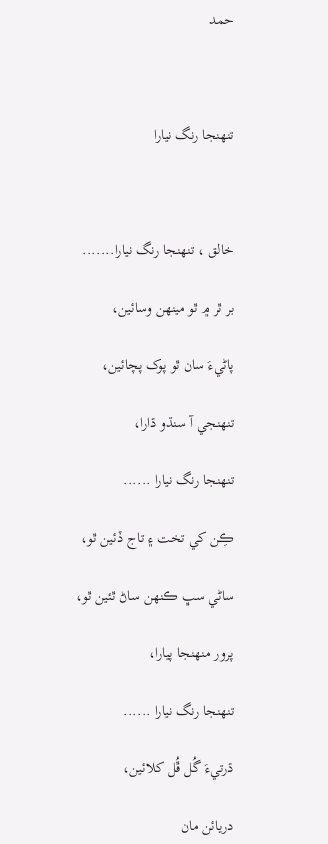حمد



تنهنجا رنگ نيارا



خالق ، تنهنجا رنگ نيارا.......

بر ٿر ۾ ٿو مينهن وسائين،

پاڻيءَ سان ٿو پوک پچائين،

تنهنجي آ سنڌو ڌارا،

تنهنجا رنگ نيارا ......

ڪِن کي تخت ۽ تاج ڏئين ٿو،

ساڻي سڀ ڪنهن ساڻ ٿئين ٿو،

پرور منهنجا پيارا،

تنهنجا رنگ نيارا ......

ڌرتيءَ گُل ڦُل کلائين،

دريائن مان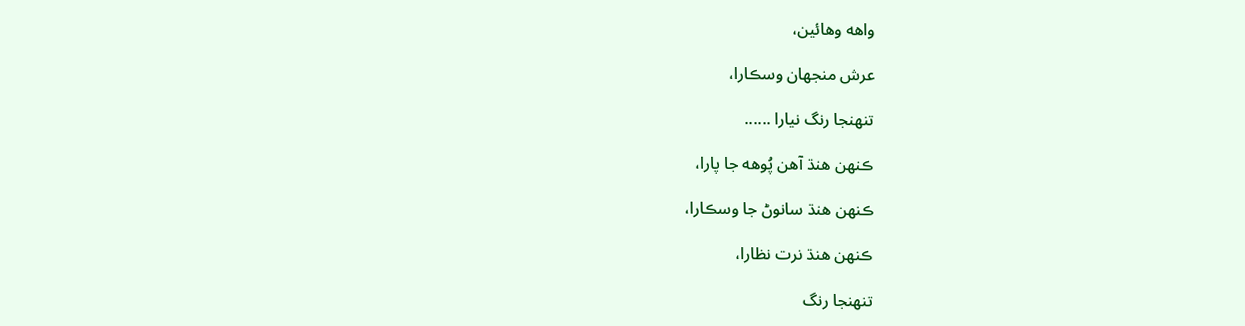واهه وهائين،

عرش منجهان وسڪارا،

تنهنجا رنگ نيارا ......

ڪنهن هنڌ آهن پُوهه جا پارا،

ڪنهن هنڌ سانوڻ جا وسڪارا،

ڪنهن هنڌ نرت نظارا،

تنهنجا رنگ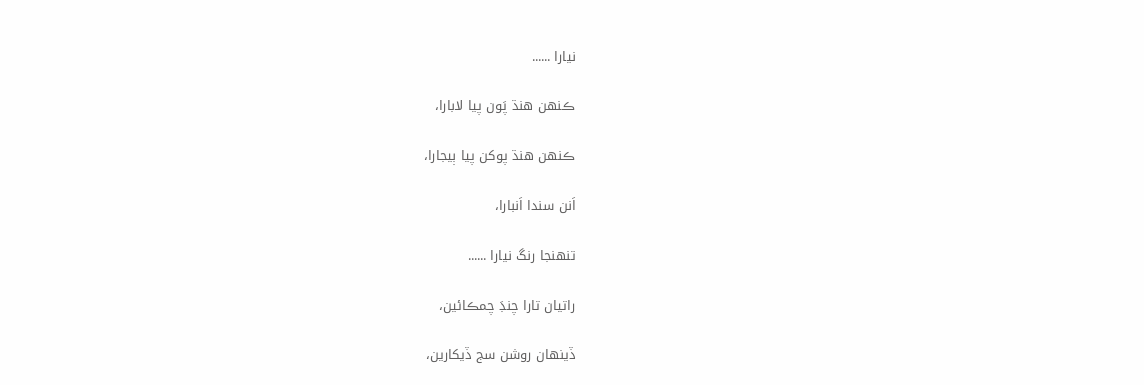نيارا ......

ڪنهن هنڌ پَون پيا لابارا،

ڪنهن هنڌ پوکن پيا ٻيجارا،

اَنن سندا اَنبارا،

تنهنجا رنگ نيارا ......

راتيان تارا چنڊَ چمڪائين،

ڏينهان روشن سج ڏيکارين،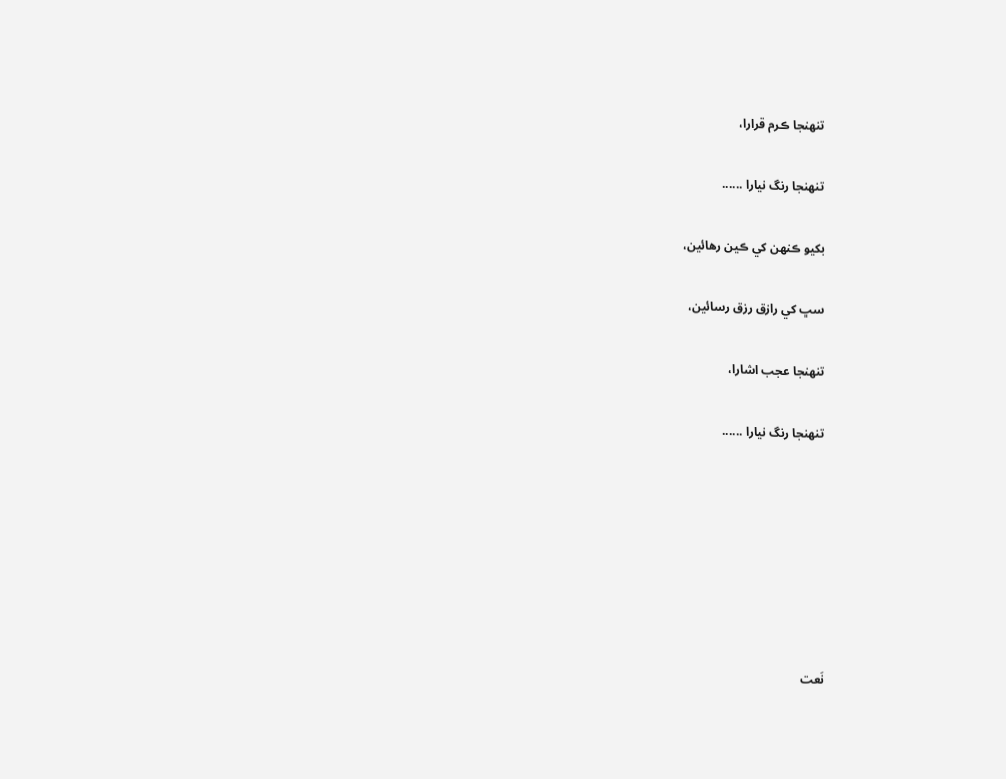تنهنجا ڪرم قرارا،

تنهنجا رنگ نيارا ......

بکيو ڪنهن کي ڪين رهائين،

سڀ کي رازق رزق رسائين،

تنهنجا عجب اشارا،

تنهنجا رنگ نيارا ......







نَعت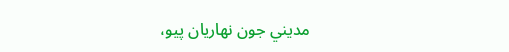مديني جون نهاريان پيو،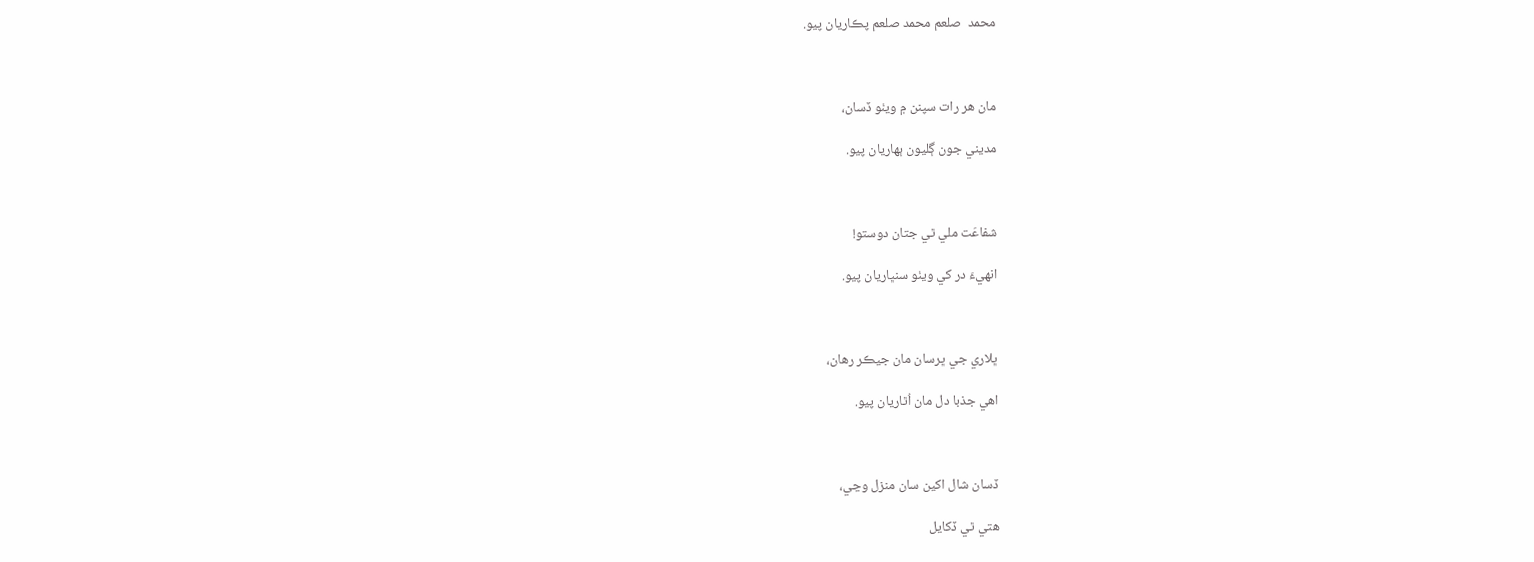محمد  صلعم محمد صلعم پڪاريان پيو.



مان هر رات سپنن ۾ ويٺو ڏسان،

مديني جون ڳليون ٻهاريان پيو.



شفاعَت ملي ٿي جتان دوستو!

انهيءَ در کي ويٺو سنڀاريان پيو.



ڀلاري جي ڀرسان مان جيڪر رهان،

اهي جذبا دل مان اُٿاريان پيو.



ڏسان شال اکين سان منزل وڃي،

هتي ٿي ڏکايل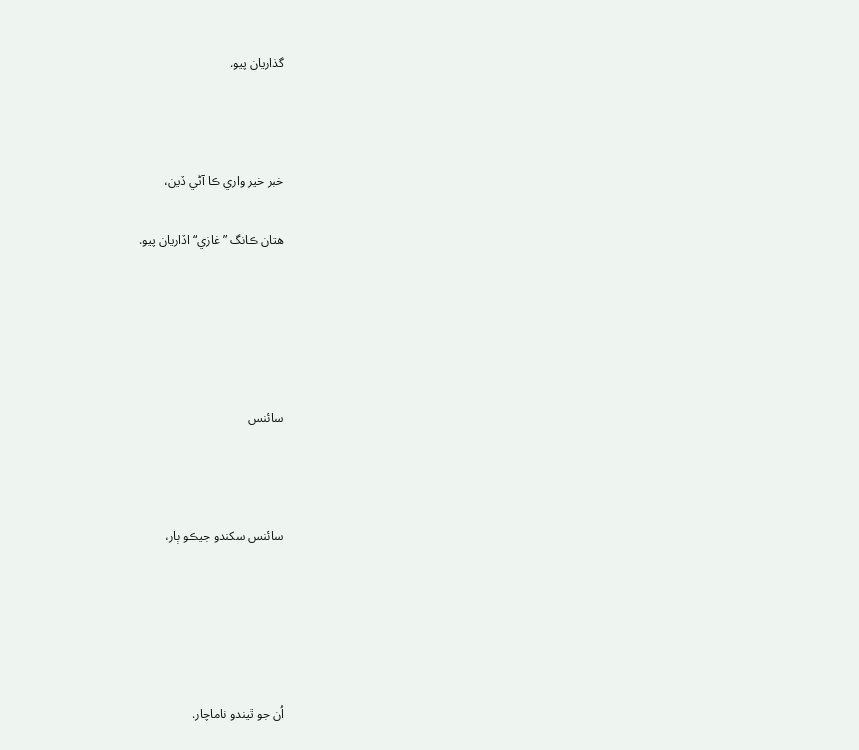گذاريان پيو.



خبر خير واري ڪا آڻي ڏين،

هتان ڪانگ ”غازي“ اڏاريان پيو.





سائنس



سائنس سکندو جيڪو ٻار،





اُن جو ٿيندو ناماچار.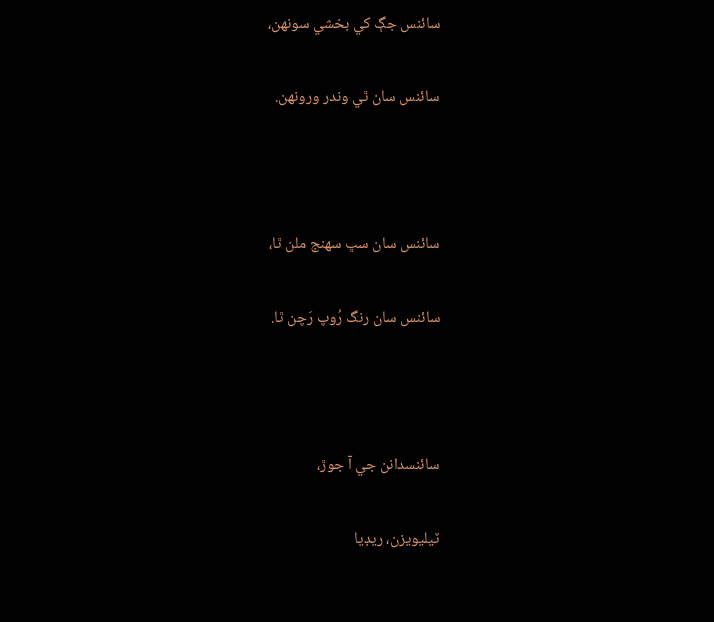سائنس جڳ کي بخشي سونهن،

سائنس سان ٿي وندر ورونهن.



سائنس سان سڀ سهنج ملن ٿا،

سائنس سان رنگ رُوپ رَچن ٿا.



سائنسدانن جي آ جوڙ،

ٽيليويزن، ريڊيا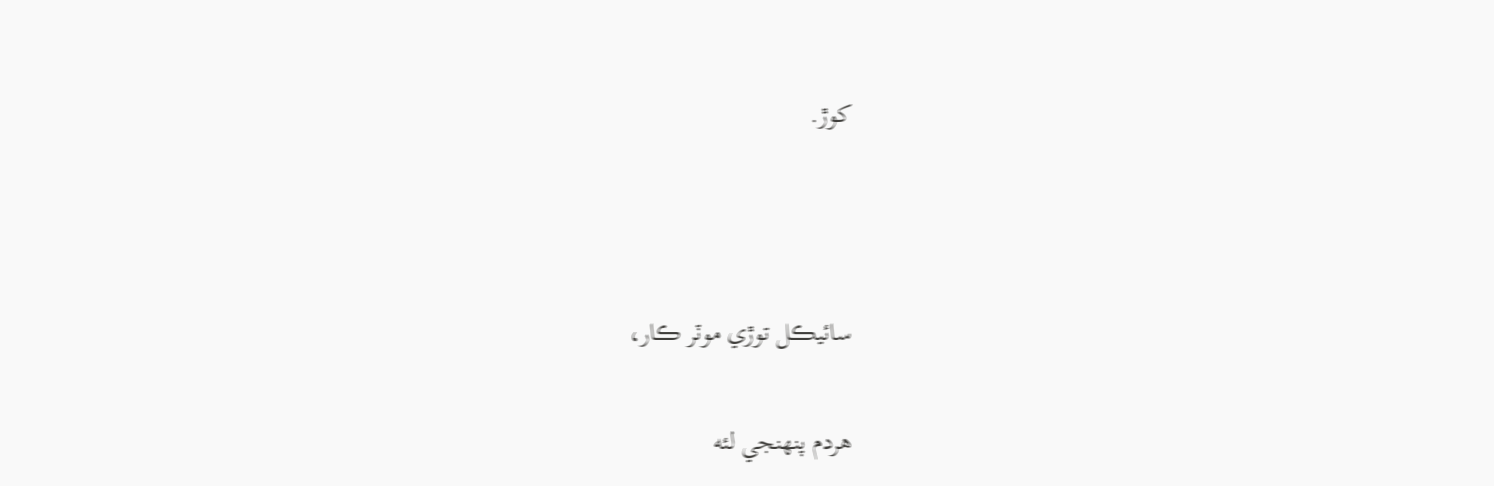کوڙ.



سائيڪل توڙي موٽر ڪار،

هردم پنهنجي لئه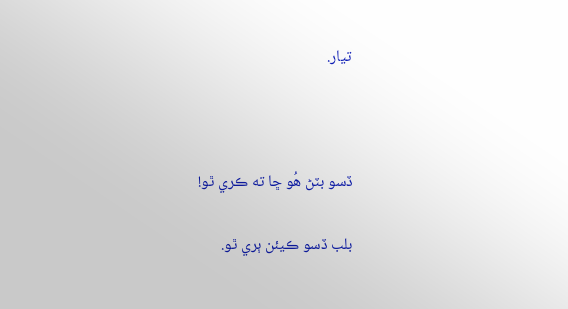تيار.



ڏسو بٽڻ هُو ڇا ته ڪري ٿو!

بلب ڏسو ڪيئن ٻري ٿو.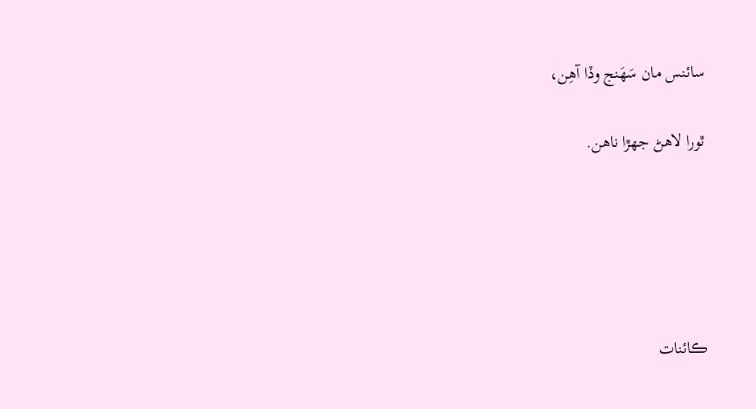سائنس مان سَهَنج وڏا آهِن،

ٿورا لاهڻ جهڙا ناهن.





ڪائنات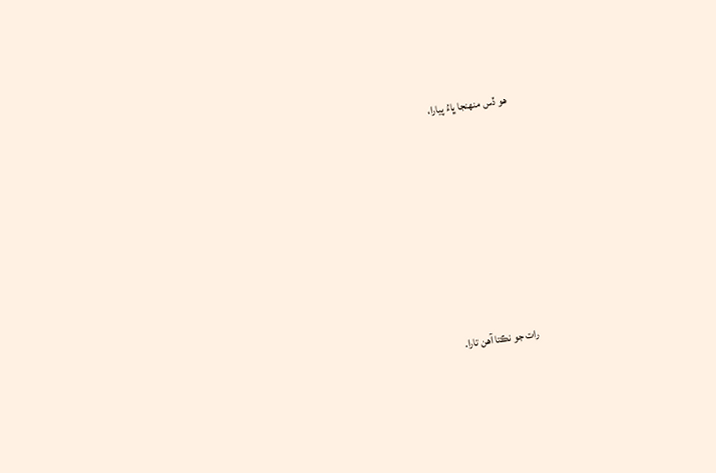هو ڏس منهنجا ڀاءُ پيارا،







رات جو نڪتا آهن تارا.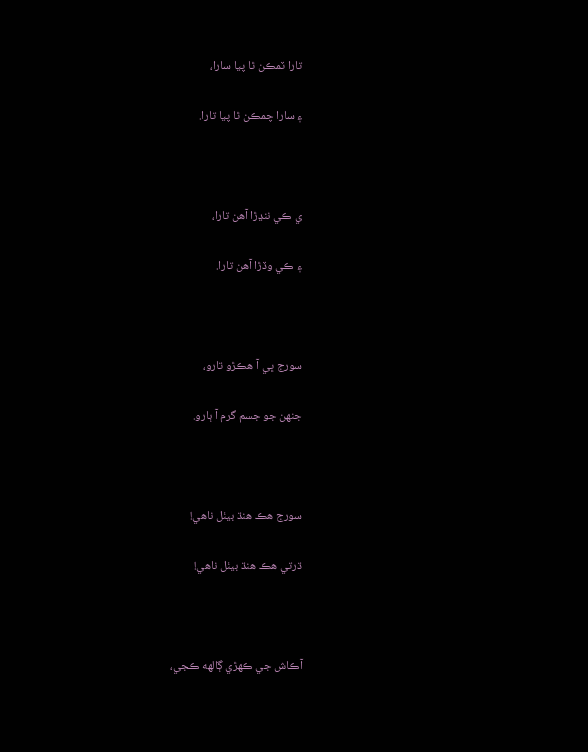تارا ٽمڪن ٿا پيا سارا،

۽ سارا چمڪن ٿا پيا تارا.



ي ڪي ننڍڙا آهن تارا،

۽ ڪي وڏڙا آهن تارا.



سورج ڀي آ هڪڙو تارو،

جنهن جو جسم گرم آ ٻارو.



سورج هڪ هنڌ بيٺل ناهي!

ڌرتي هڪ هنڌ بيٺل ناهي!



آڪاش جي ڪهڙي ڳالهه ڪجي،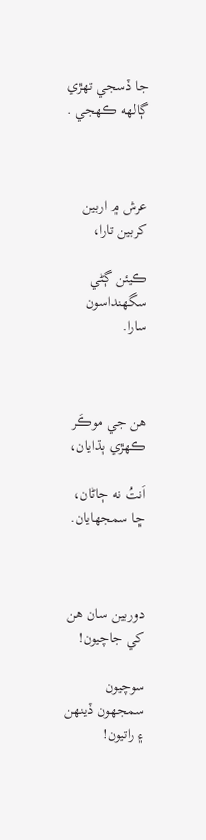جا ڏسجي تهڙي ڳالهه ڪهجي .



عرش ۾ اربين کربين تارا،

ڪيئن ڳڻي سگهنداسون سارا.



هن جي موڪَر ڪهڙي ٻڌايان،

اَنتُ نه ڄاڻان، ڇا سمجهايان.



دوربين سان هن کي جاچيون!

سوچيون سمجهون ڏينهن ۽ راتيون!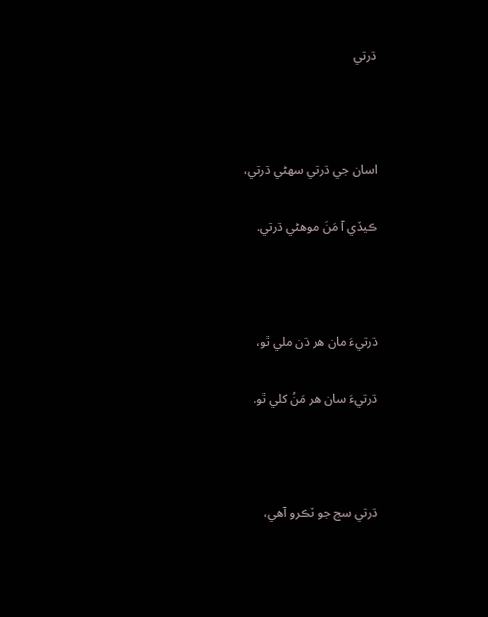ڌرتي



اسان جي ڌرتي سهڻي ڌرتي،

ڪيڏي آ مَنَ موهڻي ڌرتي.



ڌرتيءَ مان هر ڌن ملي ٿو،

ڌرتيءَ سان هر مَنُ کلي ٿو.



ڌرتي سج جو ٽڪرو آهي،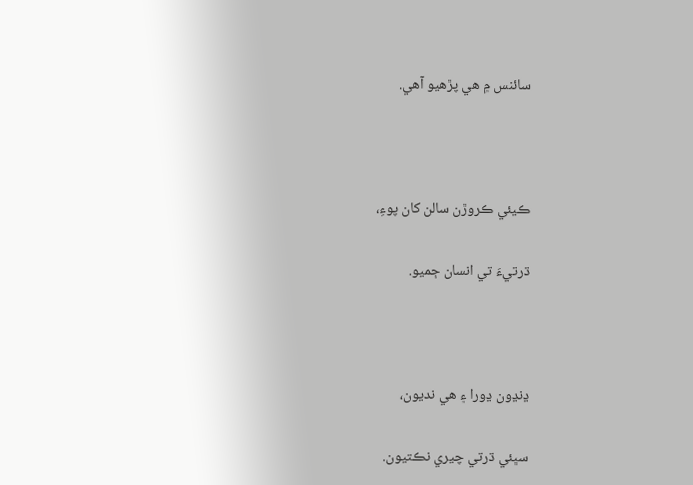سائنس ۾ هي پڙهيو آهي.



ڪيئي ڪروڙن سالن کان پوءِ،

ڌرتيءَ تي انسان ڄميو.



ڍنڍون ڍورا ۽ هي نديون،

سڀئي ڌرتي چيري نڪتيون.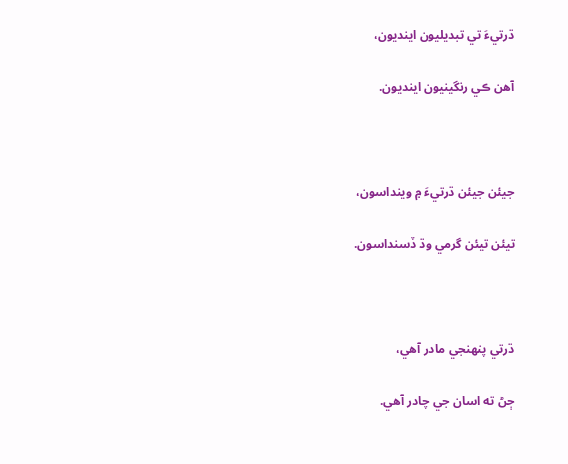ڌرتيءَ تي تبديليون اينديون،

آهن ڪي رنگينيون اينديون.



جيئن جيئن ڌرتيءَ ۾ وينداسون،

تيئن تيئن گرمي وڌ ڏسنداسون.



ڌرتي پنهنجي مادر آهي،

ڄڻ ته اسان جي چادر آهي.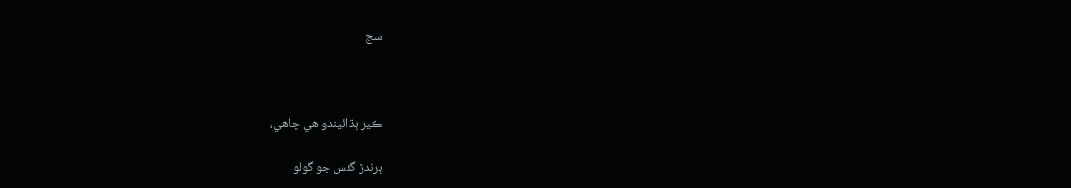سج



ڪير ٻڌائيندو هي ڇاهي،

ٻرندڙ گئس جو گولو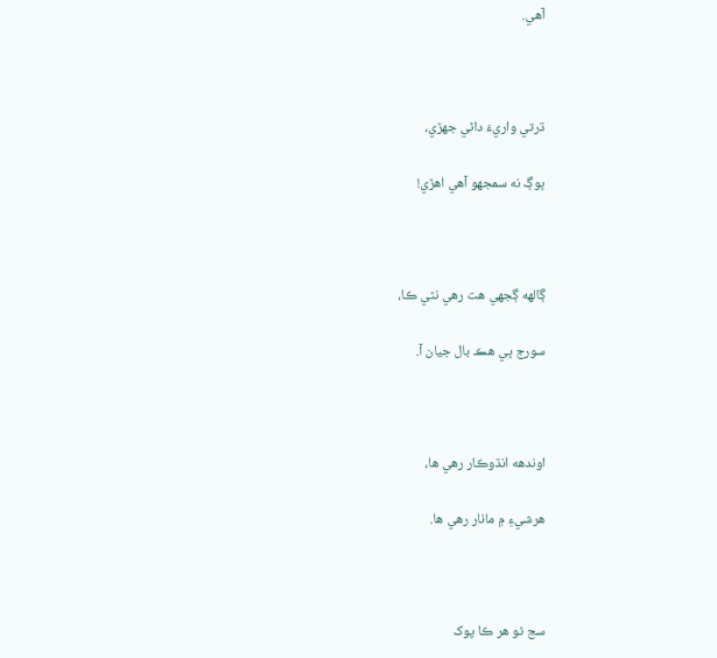آهي.



ڌرتي واريءَ داڻي جهڙي،

ڀوڳ نه سمجهو آهي اهڙي!



ڳالهه ڳجهي هت رهي نٿي ڪا،

سورج ڀي هڪ بال جيان آ.



اوندهه انڌوڪار رهي ها،

هرشيءِ ۾ ماٺار رهي ها.



سج ٿو هر ڪا پوک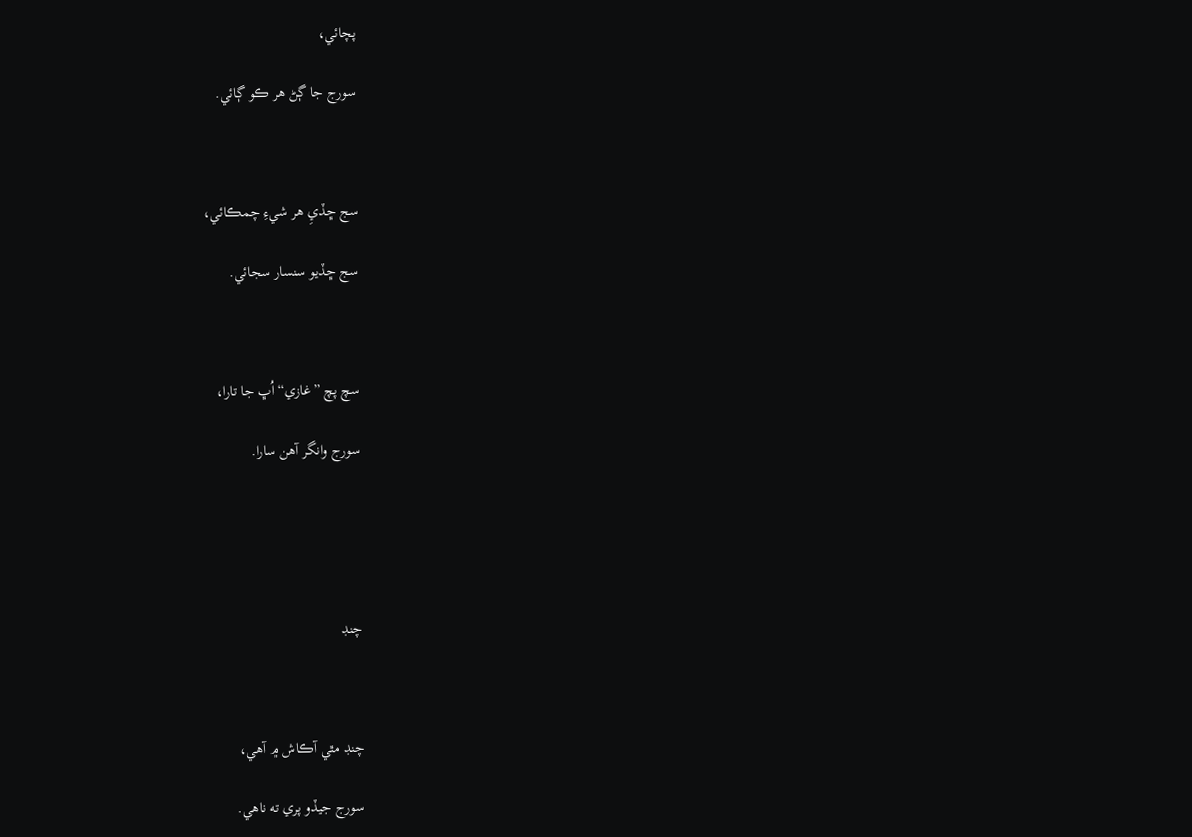پچائي،

سورج جا ڳڻ هر ڪو ڳائي.



سج ڇڏيِ هر شيءِ چمڪائي،

سج ڇڏيو سنسار سجائي.



سچ پچ ”غازي“ اُڀ جا تارا،

سورج وانگر آهن سارا.





چنڊ



چنڊ مٿي آڪاش ۾ آهي،

سورج جيڏو پري ته ناهي.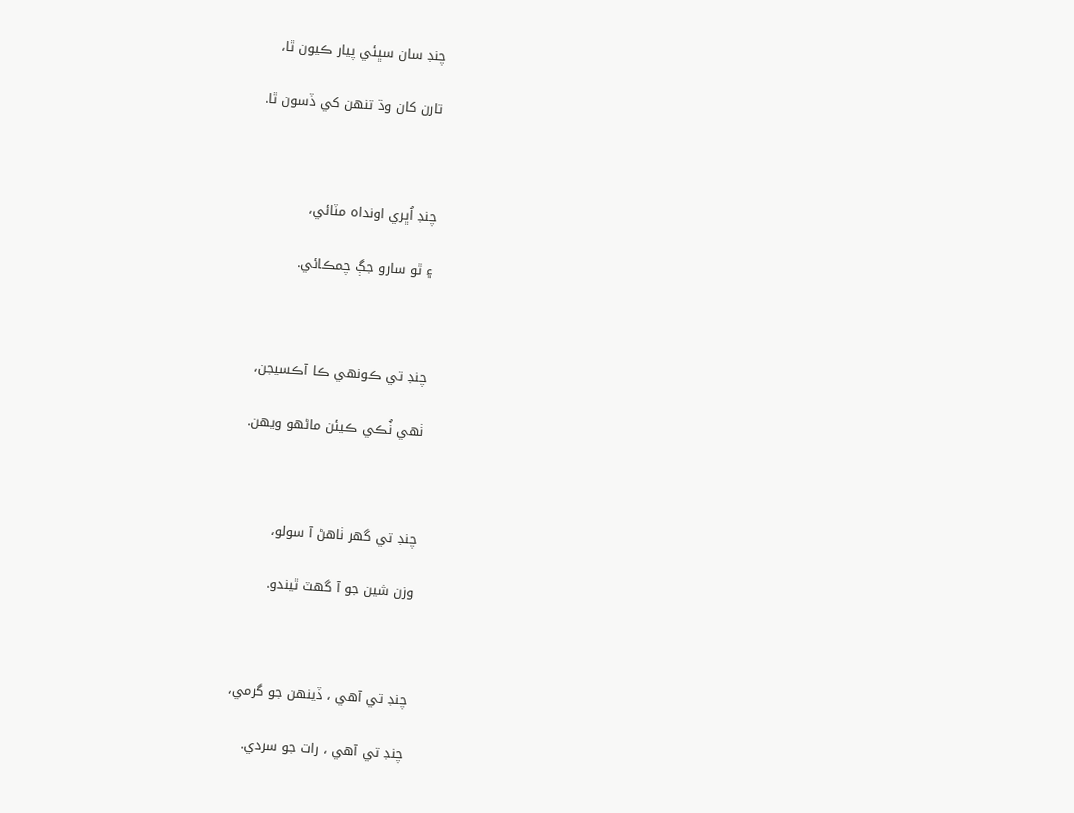چنڊ سان سڀئي پيار ڪيون ٿا،

تارن کان وڌ تنهن کي ڏسون ٿا.



چنڊ اُڀري اونداه مٽائي،

۽ ٿو سارو جڳ چمڪائي.



چنڊ تي ڪونهي ڪا آڪسيجن،

ٺهي ٺُڪي ڪيئن ماڻهو ويهن.



چنڊ تي گهر ٺاهڻ آ سولو،

وزن شين جو آ گهٽ ٿيندو.



چنڊ تي آهي ، ڏينهن جو گرمي،

چنڊ تي آهي ، رات جو سردي.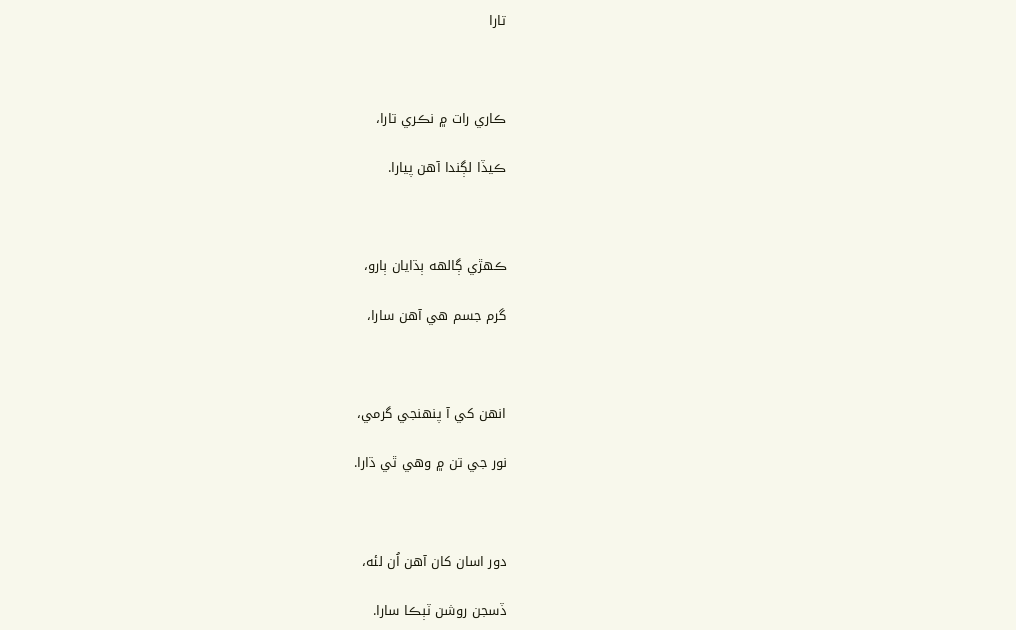تارا



ڪاري رات ۾ نڪري تارا،

ڪيڏا لڳندا آهن پيارا.



ڪهڙي ڳالهه ٻڌايان ٻارو،

گرم جسم هي آهن سارا،



انهن کي آ پنهنجي گرمي،

نور جي تن ۾ وهي ٿي ڌارا.



دور اسان کان آهن اُن لئه،

ڏسجن روشن ٽٻڪا سارا.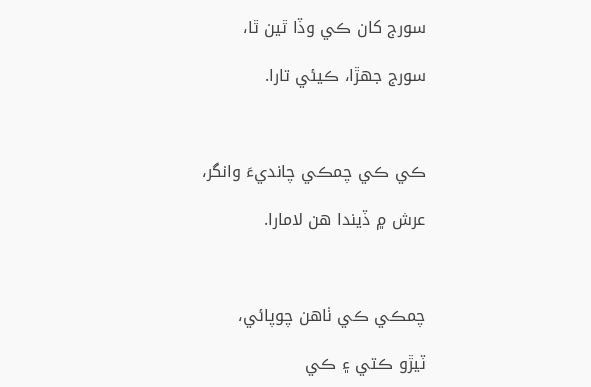سورج کان ڪي وڏا ٿين ٿا،

سورج جهڙا، ڪيئي تارا.



ڪي ڪي چمڪي چانديءَ وانگر،

عرش ۾ ڏيندا هن لامارا.



چمڪي ڪي ٺاهن چوپائي،

ٽيڙو ڪتي ۽ ڪي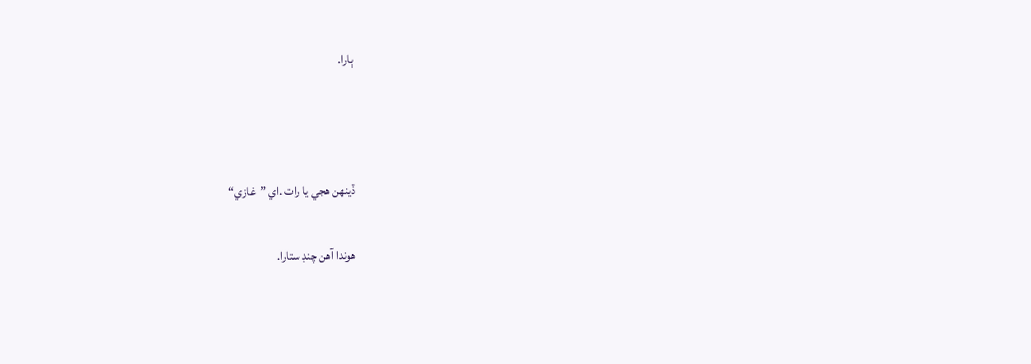ٻارا.



ڏينهن هجي يا رات .اي ”غازي“

هوندا آهن چنڊ ستارا.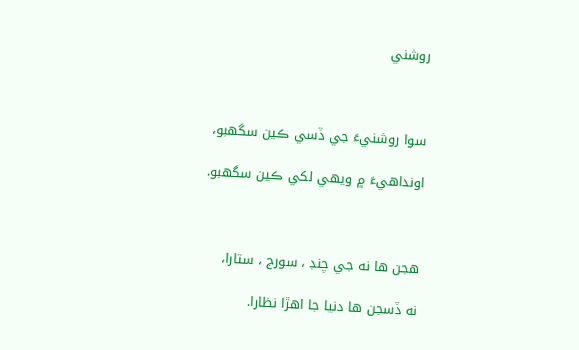روشني



سوا روشنيءَ جي ڏسي ڪين سگهبو،

اونداهيءَ ۾ ويهي لکي ڪين سگهبو.



هجن ها نه جي چنڊ ، سورج ، ستارا،

نه ڏسجن ها دنيا جا اهڙا نظارا.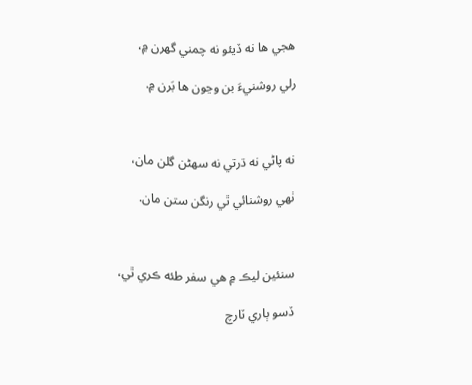هجي ها نه ڏيئو نه چمني گهرن ۾،

رلي روشنيءَ بن وڃون ها بَرن ۾.



نه پاڻي نه ڌرتي نه سهڻن گلن مان،

ٺهي روشنائي ٿي رنگن ستن مان.



سنئين ليڪ ۾ هي سفر طئه ڪري ٿي،

ڏسو ٻاري ٽارچ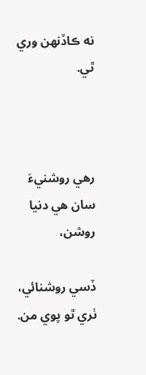نه ڪاڏنهن وري ٿي.



رهي روشنيءَ سان هي دنيا روشن،

ڏسي روشنائي، ٺري ٿو پوي من.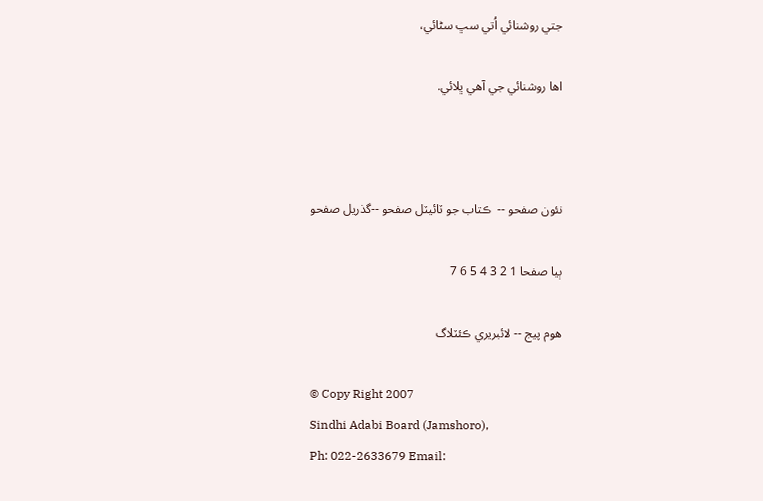جتي روشنائي اُتي سڀ سڻائي،

اها روشنائي جي آهي ڀلائي.



نئون صفحو --  ڪتاب جو ٽائيٽل صفحو --گذريل صفحو

ٻيا صفحا 1 2 3 4 5 6 7

هوم پيج -- لائبريري ڪئٽلاگ

© Copy Right 2007
Sindhi Adabi Board (Jamshoro),
Ph: 022-2633679 Email: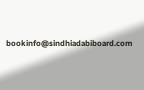bookinfo@sindhiadabiboard.com